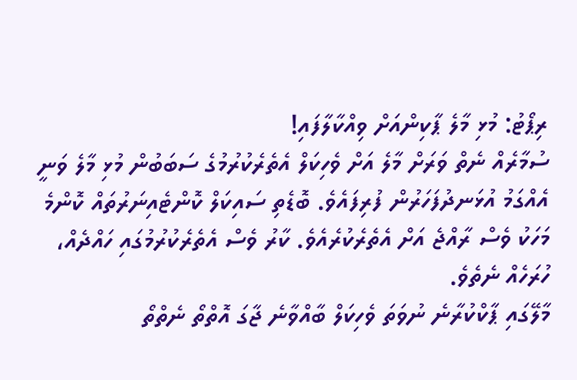ރިޕޯޓު: މުޅި މާލެ ޕާކިންއަށް ވިއްކާލާފައި!
ސުމާރެއް ނެތް ވަރަށް މާލެ އަށް ވެހިކަލް އެތެރެކުރުމުގެ ސަބަބުން މުޅި މާލެ ވަނީ އެއްގަމު އުޅަނދުފަހަރުން ފުރިފައެވެ. ބޮޑެތި ސައިކަލް ކޮންޓެއިނަރުތައް ކޮންމެ މަހަކު ވެސް ރާއްޖެ އަށް އެތެރެކުރެއެވެ. ކާރު ވެސް އެތެރެކުރުމުގައި ހައްދެއް، ހުރަހެއް ނެތެވެ.
މާލޭގައި ޕާކްކުރާނެ ނުވަތަ ވެހިކަލް ބާއްވާނެ ޖާގަ އޮތްތޯ ނެތްތޯ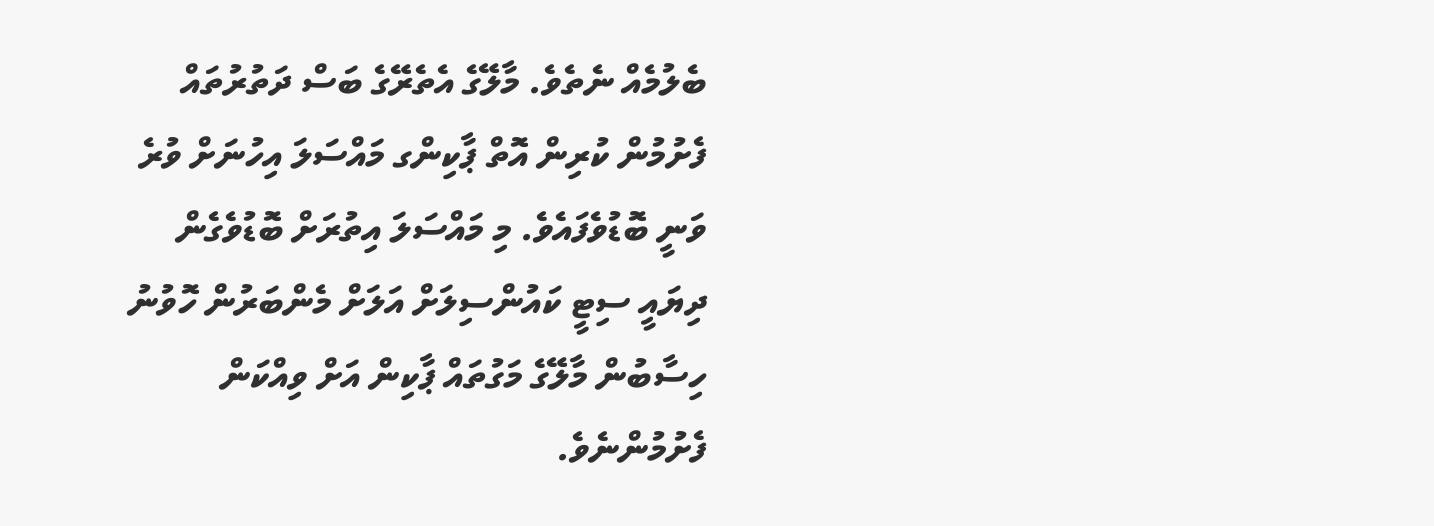ބެލުމެއް ނެތެވެ. މާލޭގެ އެތެރޭގެ ބަސް ދަތުރުތައް ފެށުމުން ކުރިން އޮތް ޕާކިންގ މައްސަލަ އިހުނަށް ވުރެ ވަނީ ބޮޑުވެފައެވެ. މި މައްސަލަ އިތުރަށް ބޮޑުވެގެން ދިޔައީ ސިޓީ ކައުންސިލަށް އަލަށް މެންބަރުން ހޮވުނު ހިސާބުން މާލޭގެ މަގުތައް ޕާކިން އަށް ވިއްކަން ފެށުމުންނެވެ.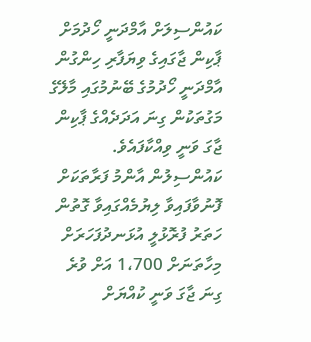ކައުންސިލަށް އާމްދަނީ ހޯދުމަށް ޕާކިން ޖާގައިގެ ވިޔަފާރި ހިންގުން
އާމްދަނީ ހޯދުމުގެ ބޭނުމުގައި މާލޭގެ މަގުތަކުން ގިނަ އަދަދެއްގެ ޕާކިން ޖާގަ ވަނީ ވިއްކާފައެވެ. ކައުންސިލުން އާންމު ފަރާތަކަށް ފޮނުވާފައިވާ ލިޔުމެއްގައިވާ ގޮތުން ހަތަރު ފުރޮޅުލީ އުޅަނދުފަހަރަށް މިހާތަނަށް 1،700 އަށް ވުރެ ގިނަ ޖާގަ ވަނީ ކުއްޔަށް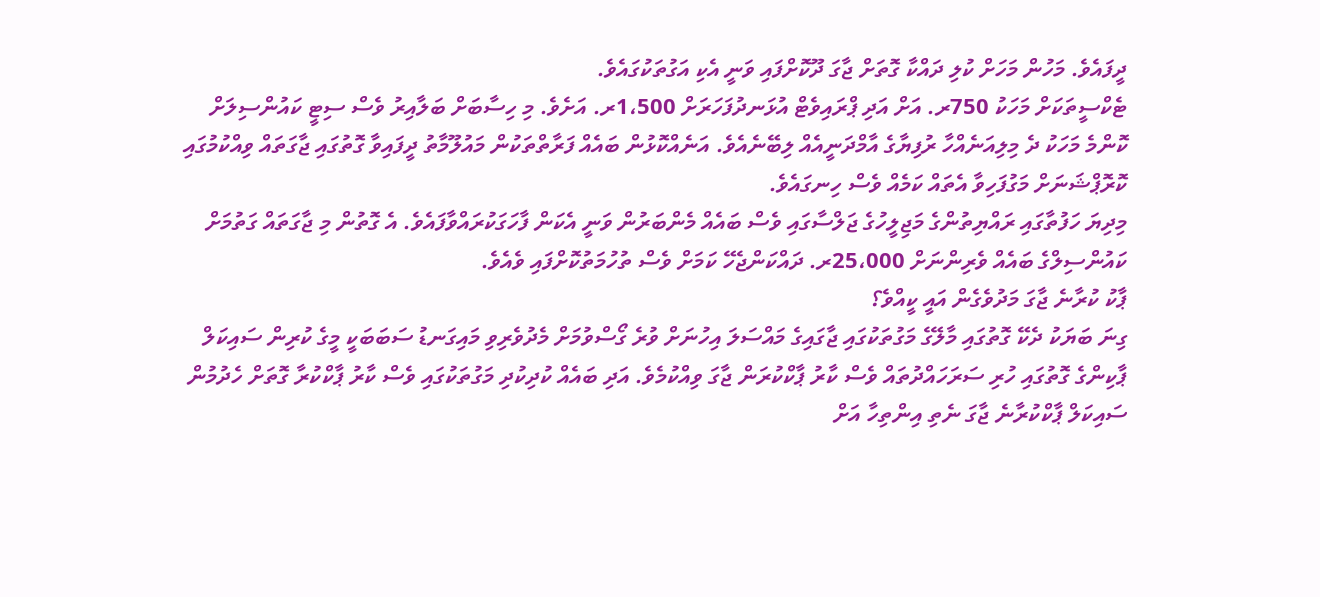ދީފައެވެ. މަހުން މަހަށް ކުލި ދައްކާ ގޮތަށް ޖާގަ ދޫކޮށްފައި ވަނީ އެކި އަގުތަކުގައެވެ.
ޓެކްސީތަކަށް މަހަކު 750ރ. އަށް އަދި ޕްރައިވެޓް އުޅަނދުފަހަރަށް 1،500ރ. އަށެވެ. މި ހިސާބަށް ބަލާއިރު ވެސް ސިޓީ ކައުންސިލަށް ކޮންމެ މަހަކު ދެ މިލިއަނެއްހާ ރުފިޔާގެ އާމްދަނީއެއް ލިބޭނެއެވެ. އަނެއްކޮޅުން ބައެއް ފަރާތްތަކުން މައުލޫމާތު ދީފައިވާ ގޮތުގައި ޖާގަތައް ވިއްކުމުގައި ކޮރޮޕްޝަނަށް މަގުފަހިވާ އެތައް ކަމެއް ވެސް ހިނގައެވެ.
މިދިޔަ ހަފުތާގައި ރައްޔިތުންގެ މަޖިލީހުގެ ޖަލްސާގައި ވެސް ބައެއް މެންބަރުން ވަނީ އެކަން ފާހަގަކުރައްވާފައެވެ. އެ ގޮތުން މި ޖާގަތައް ގަތުމަށް ކައުންސިލްގެ ބައެއް ވެރިންނަށް 25،000ރ. ދައްކަންޖެހޭ ކަމަށް ވެސް ތުހުމަތުކޮށްފައި ވެއެވެ.
ޕާކު ކުރާނެ ޖާގަ މަދުވެގެން އައީ ކީއްވެ؟
ގިނަ ބަޔަކު ދެކޭ ގޮތުގައި މާލޭގެ މަގުތަކުގައި ޖާގައިގެ މައްސަލަ އިހުނަށް ވުރެ ގޯސްވުމަށް މެދުވެރިވި މައިގަނޑު ސަބަބަކީ މީގެ ކުރިން ސައިކަލް ޕާކިންގެ ގޮތުގައި ހުރި ސަރަހައްދުތައް ވެސް ކާރު ޕާކްކުރަން ޖާގަ ވިއްކުމެވެ. އަދި ބައެއް ކުދިކުދި މަގުތަކުގައި ވެސް ކާރު ޕާކްކުރާ ގޮތަށް ހެދުމުން ސައިކަލް ޕާކްކުރާނެ ޖާގަ ނެތި އިންތިހާ އަށް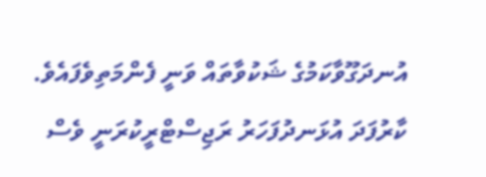އުނދަގޫވާކަމުގެ ޝަކުވާތައް ވަނީ ފެންމަތިވެފައެވެ.
ކާރުފަދަ އުޅަނދުފަހަރު ރަޖިސްޓްރީކުރަނީ ވެސް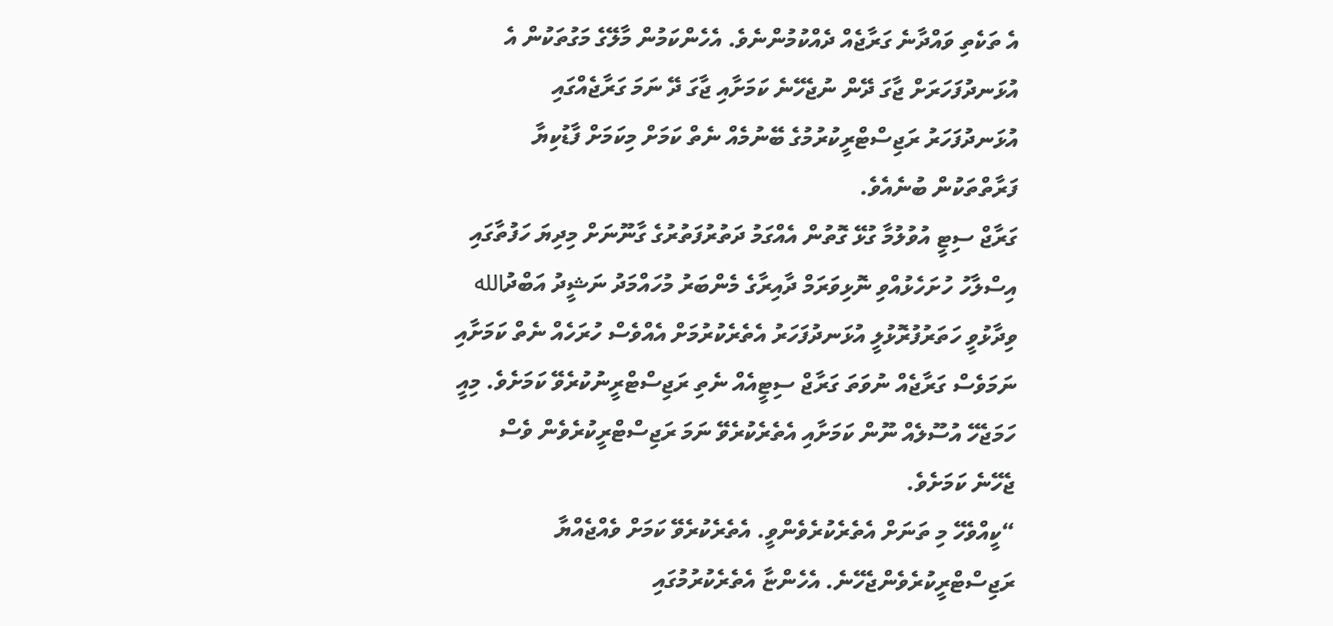އެ ތަކެތި ވައްދާނެ ގަރާޖެއް ދެއްކުމުންނެވެ. އެހެންކަމުން މާލޭގެ މަގުތަކުން އެ އުޅަނދުފަހަރަށް ޖާގަ ދޭން ނުޖެހޭނެ ކަމަށާއި ޖާގަ ދޭ ނަމަ ގަރާޖެއްގައި އުޅަނދުފަހަރު ރަޖިސްޓްރީކުރުމުގެ ބޭނުމެއް ނެތް ކަމަށް މިކަމަށް ފާޑުކިޔާ ފަރާތްތަކުން ބުނެއެވެ.
ގަރާޖް ސިޓީ އުވުލުމާ ގުޅޭ ގޮތުން އެއްގަމު ދަތުރުފަތުރުގެ ގާނޫނަށް މިދިޔަ ހަފުތާގައި އިސްލާހު ހުށަހެޅުއްވި ނޮޅިވަރަމް ދާއިރާގެ މެންބަރު މުހައްމަދު ނަޝީދު އަބްދުالله ވިދާޅުވީ ހަތަރުފުރޮޅުލީ އުޅަނދުފަހަރު އެތެރެކުރުމަށް އެއްވެސް ހުރަހެއް ނެތް ކަމަށާއި ނަމަވެސް ގަރާޖެއް ނުވަތަ ގަރާޖް ސިޓީއެއް ނެތި ރަޖިސްޓްރީނުކުރެވޭ ކަމަށެވެ. މިއީ ހަމަޖެހޭ އުސޫލެއް ނޫން ކަމަށާއި އެތެރެކުރެވޭ ނަމަ ރަޖިސްޓްރީކުރެވެން ވެސް ޖެހޭނެ ކަމަށެވެ.
“ކީއްވެހޭ މި ތަނަށް އެތެރެކުރެވެންވީ. އެތެރެކުރެވޭ ކަމަށް ވެއްޖެއްޔާ ރަޖިސްޓްރީކުރެވެންޖެހޭނެ. އެހެންޏާ އެތެރެކުރުމުގައި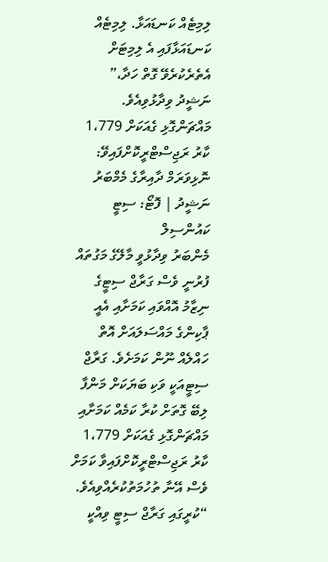ލިމިޓެއް ކަނޑައަޅާ. ލިމިޓެއް ކަނޑައަޅާފައި އެ ލިމިޓަށް އެތެރެކުރެވޭ ގޮތް ހަދާ،” ނަޝީދު ވިދާޅުވިއެވެ.
މައްޗަންގޮޅި ގެއަކަށް 1،779 ކާރު ރަޖިސްޓްރީކޮށްފައިވޭ: ނޮޅިވަރަމް ދާއިރާގެ މެމްބަރު ނަޝީދު | ފޮޓޯ: ސިޓީ ކައުންސިލް
މެންބަރު ވިދާޅުވީ މާލޭގެ މަގުތައް ފުރުނީ ވެސް ގަރާޖް ސިޓީގެ ނިޒާމު އޮއްވައި ކަމަށާއި އެއީ ޕާކިންގެ މައްސަލައަށް އޮތް ހައްލެއް ނޫން ކަމަށެވެ. ގަރާޖް ސިޓީއަކީ ވަކި ބަޔަކަށް މަންފާ ލިބޭ ގޮތަށް ކުރާ ކަމެއް ކަމަށާއި މައްޗަންގޮޅި ގެއަކަށް 1،779 ކާރު ރަޖިސްޓްރީކޮށްފައިވާ ކަމަށް ވެސް އޭނާ ތުހުމަތުކުރެއްވިއެވެ.
“ކުރީގައި ގަރާޖް ސިޓީ ވިއްކީ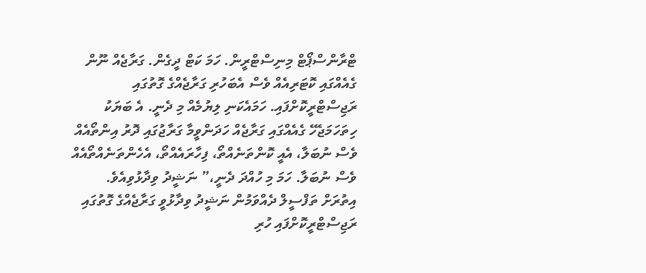ޓްރާންސްޕޯޓް މިނިސްޓްރީން. ހަމަ ކަޓް ދީގެން. ގަރާޖެއް ނޫން ގެއެއްގައި ކޮޓަރިއެއް ވެސް އެބަހުރި ގަރާޖެއްގެ ގޮތުގައި ރަޖިސްޓްރީކޮށްފައި. ހަމައެކަނި ލިޔުމެއް މި ދެނީ. އެ ބަޔަކު ހިތަހަމަޖެހޭ ގެއެއްގައި ގަރާޖެއް ހަދަންވީމާ ގަރާޖުގައި ދޮރު އިންތޯއެއް ވެސް ނުބަލާ، އެއީ ކޮންތަނެއްތޯ، ފިހާރައެއްތޯ، އެހެންތަނެއްތޯއެއް ވެސް ނުބަލާ. ހަމަ މި ހުއްދަ ދެނީ،” ނަޝީދު ވިދާޅުވިއެވެ.
އިތުރަށް ތަފްސީލް ދެއްވަމުން ނަޝީދު ވިދާޅުވީ ގަރާޖެއްގެ ގޮތުގައި ރަޖިސްޓްރީކޮށްފައި ހުރި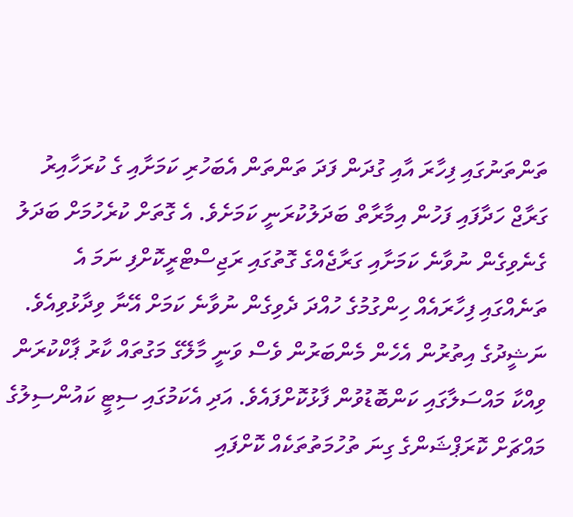ތަންތަނުގައި ފިހާރަ އާއި ގުދަން ފަދަ ތަންތަން އެބަހުރި ކަމަށާއި ގެ ކުރަހާއިރު ގަރާޖް ހަދާފައި ފަހުން އިމާރާތް ބަދަލުކުރަނީ ކަމަށެވެ. އެ ގޮތަށް ކުރެހުމަށް ބަދަލު ގެނެވިގެން ނުވާނެ ކަމަށާއި ގަރާޖެއްގެ ގޮތުގައި ރަޖިސްޓްރީކޮށްފި ނަމަ އެ ތަނެއްގައި ފިހާރައެއް ހިންގުމުގެ ހުއްދަ ދެވިގެން ނުވާނެ ކަމަށް އޭނާ ވިދާޅުވިއެވެ.
ނަޝީދުގެ އިތުރުން އެހެން މެންބަރުން ވެސް ވަނީ މާލޭގެ މަގުތައް ކާރު ޕާކްކުރަން ވިއްކާ މައްސަލާގައި ކަންބޮޑުވުން ފާޅުކޮށްފައެވެ. އަދި އެކަމުގައި ސިޓީ ކައުންސިލުގެ މައްޗަށް ކޮރަޕްޝަންގެ ގިނަ ތުހުމަތުތަކެއް ކޮށްފައި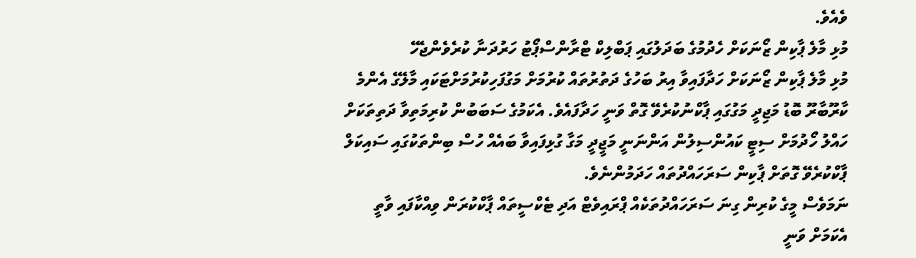ވެއެވެ.
މުޅި މާލެ ޕާކިން ޒޯނަކަށް ހެދުމުގެ ބަދަލުގައި ޕަބްލިކް ޓްރާންސްޕޯޓު ހަރުދަނާ ކުރެވެންޖެހޭ
މުޅި މާލެ ޕާކިން ޒޯނަކަށް ހަދާފައިވާ އިރު ބަހުގެ ދަތުރުތައް ކުރުމަށް މަގުފަހިކުރުމަށްޓަކައި މާލޭގެ އެންމެ ކާރޫބާރޫ ބޮޑު މަޖިދީ މަގުގައި ޕާކްނުކުރެވޭ ގޮތް ވަނީ ހަދާފައެވެ. އެކަމުގެ ސަބަބުން ކުރިމަތިވާ ދަތިތަކަށް ހައްލު ހޯދުމަށް ސިޓީ ކައުންސިލުން އަންނަނީ މަޖީދީ މަގާ ގުޅިފައިވާ ބައެއް ހުސް ބިންތަކުގައި ސައިކަލް ޕާކްކުރެވޭ ގޮތަށް ޕާކިން ސަރަހައްދުތައް ހަދަމުންނެވެ.
ނަމަވެސް މީގެ ކުރިން ގިނަ ސަރަހައްދުތަކެއް ޕްރައިވެޓް އަދި ޓެކްސީތައް ޕާކްކުރަން ވިއްކާފައި ވާތީ އެކަމަށް ވަނީ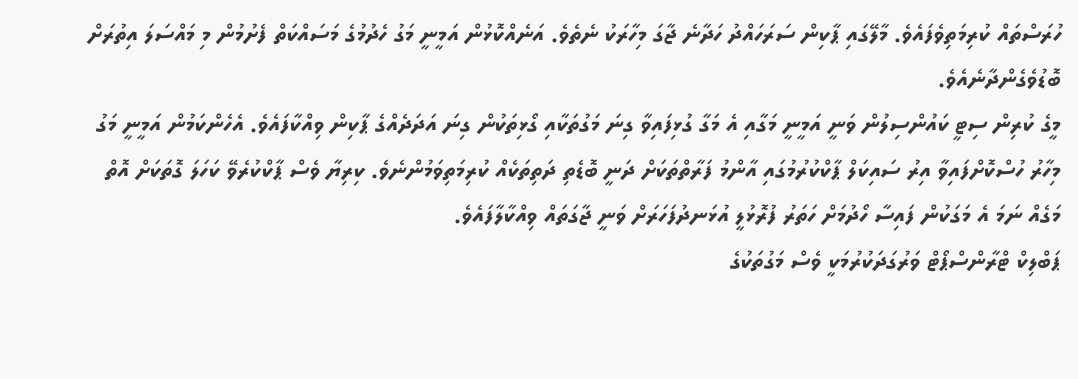ހުރަސްތައް ކުރިމަތިވެފައެވެ. މާލޭގައި ޕާކިން ސަރަހައްދު ހަދާނެ ޖާގަ މިހާރަކު ނެތެވެ. އަނެއްކޮޅުން އަމީނީ މަގު ހެދުމުގެ މަސައްކަތް ފެށުމުން މި މައްސަލަ އިތުރަށް ބޮޑުވެގެންދާނެއެވެ.
މީގެ ކުރިން ސިޓީ ކައުންސިލުން ވަނީ އަމީނީ މަގާއި އެ މަގާ ގުޅިފައިވާ ގިނަ މަގުތަކާއި ގޯޅިތަކުން ގިނަ އަދަދެއްގެ ޕާކިން ވިއްކާފައެވެ. އެހެންކަމުން އަމީނީ މަގު މިހާރު ހުސްކޮށްފައިވާ އިރު ސައިކަލް ޕާކްކުރުމުގައި އާންމު ފަރާތްތަކަށް ދަނީ ބޮޑެތި ދަތިތަކެއް ކުރިމަތިވަމުންނެވެ. ކިރިޔާ ވެސް ޕާކްކުރެވޭ ކަހަލަ ގޮތަކަށް އޮތް މަގެއް ނަމަ އެ މަގަކުން ފައިސާ ހޯދުމަށް ހަތަރު ފުރޮޅުލީ އުޅަނދުފަހަރަށް ވަނީ ޖާގަތައް ވިއްކާލާފައެވެ.
ޕަބްލިކް ޓްރާންސްޕޯޓް ވަރުގަދަކުރުމަކީ ވެސް މަގުތަކުގެ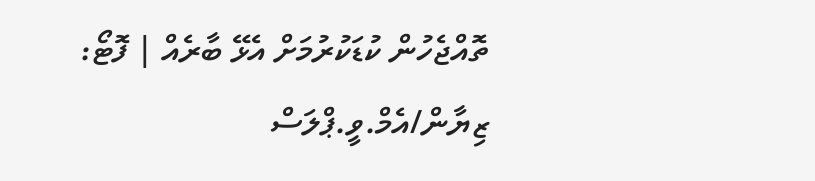ތޮއްޖެހުން ކުޑަކުރުމަށް އެޅޭ ބާރެއް | ފޮޓޯ: ޒިޔާން/އެމް.ވީ.ޕްލަސް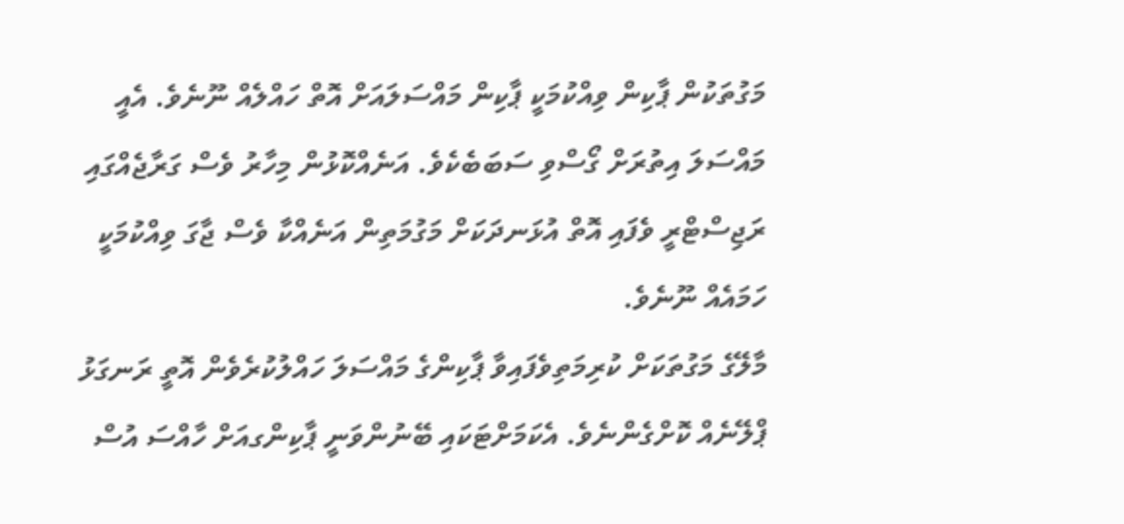މަގުތަކުން ޕާކިން ވިއްކުމަކީ ޕާކިން މައްސަލައަށް އޮތް ހައްލެއް ނޫނެވެ. އެއީ މައްސަލަ އިތުރަށް ގޯސްވި ސަބަބެކެވެ. އަނެއްކޮޅުން މިހާރު ވެސް ގަރާޖެއްގައި ރަޖިސްޓްރީ ވެފައި އޮތް އުޅަނދަކަށް މަގުމަތިން އަނެއްކާ ވެސް ޖާގަ ވިއްކުމަކީ ހަމައެއް ނޫނެވެ.
މާލޭގެ މަގުތަކަށް ކުރިމަތިވެފައިވާ ޕާކިންގެ މައްސަލަ ހައްލުކުރެވެން އޮތީ ރަނގަޅު ޕްލޭނެއް ކޮށްގެންނެވެ. އެކަމަށްޓަކައި ބޭނުންވަނީ ޕާކިންގއަށް ހާއްސަ އުސް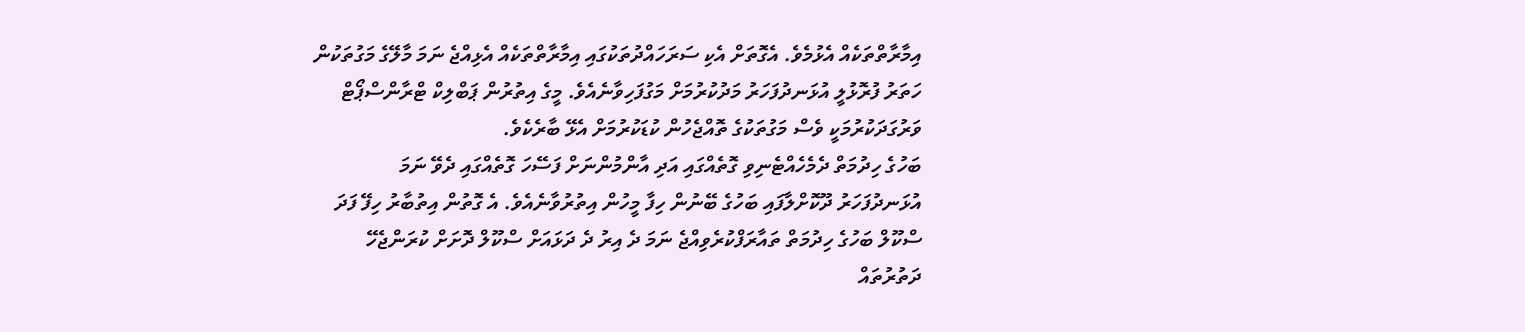އިމާރާތްތަކެއް އެޅުމެވެ. އެގޮތަށް އެކި ސަރަހައްދުތަކުގައި އިމާރާތްތަކެއް އެޅިއްޖެ ނަމަ މާލޭގެ މަގުތަކުން ހަތަރު ފުރޮޅުލީ އުޅަނދުފަހަރު މަދުކުރުމަށް މަގުފަހިވާނެއެވެ. މީގެ އިތުރުން ޕަބްލިކް ޓްރާންސްޕޯޓް ވަރުގަދަކުރުމަކީ ވެސް މަގުތަކުގެ ތޮއްޖެހުން ކުޑަކުރުމަށް އެޅޭ ބާރެކެވެ.
ބަހުގެ ހިދުމަތް ދެމެހެއްޓެނިވި ގޮތެއްގައި އަދި އާންމުންނަށް ފަސޭހަ ގޮތެއްގައި ދެވޭ ނަމަ އުޅަނދުފަހަރު ދޫކޮށްލާފައި ބަހުގެ ބޭނުން ހިފާ މީހުން އިތުރުވާނެއެވެ. އެ ގޮތުން އިތުބާރު ހިފޭ ފަދަ ސްކޫލް ބަހުގެ ހިދުމަތް ތައާރަފްކުރެވިއްޖެ ނަމަ ދެ އިރު ދެ ދަޅައަށް ސްކޫލް ދޮށަށް ކުރަންޖެހޭ ދަތުރުތައް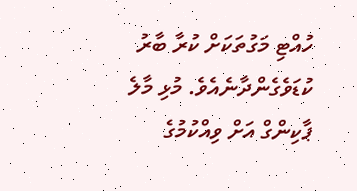ހުއްޓި މަގުތަކަށް ކުރާ ބާރު  ކުޑަވެގެންދާނެއެވެ. މުޅި މާލެ ޕާކިންގް އަށް ވިއްކުމުގެ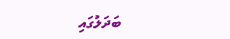ބަދަލުގައި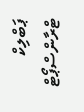ޕަބްލިކް ޓްރާންސްޕޯޓް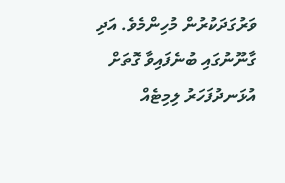ވަރުގަދަކުރުން މުހިންމެވެ. އަދި ގާނޫނުގައި ބުނެފައިވާ ގޮތަށް އުޅަނދުފަހަރު ލިމިޓެއް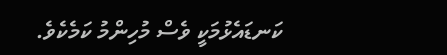ކަނޑައެޅުމަކީ ވެސް މުހިންމު ކަމެކެވެ.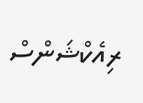ރިއެކްޝަންސް